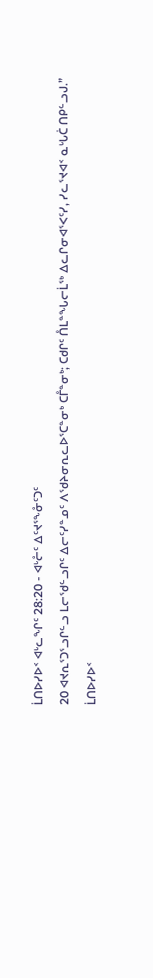ᒫᑎᐅᓯᐅᑉ ᐊᒡᓚᖏᑦ 28:20 - ᐊᒡᓔᑦ ᐃᑦᔪᕐᖕᓁᑦᑐᑦ
20 ᐊᔪᕆᕐᑐᕐᓗᒋᓪᓗ ᒪᓕᖁᓪᓗᒋᑦ ᐃᓕᑦᓯᓐᓄᑦ ᐱᖁᔨᓂᕆᓚᐅᕐᑕᓐᓂᒃ ᑕᒤᓐᓂᒃ; ᑕᑯᒋᑦ ᑍᒪᓐᖓᓕᒫᖅ ᐃᓚᒋᓂᐊᕐᐸᑦᓯ, ᓯᓚᕐᔪᐊᑉ ᓇᒡᒐᑖ ᑎᑭᓪᓗᒍ.”
ᒫᑎᐅᓯᐅᑉ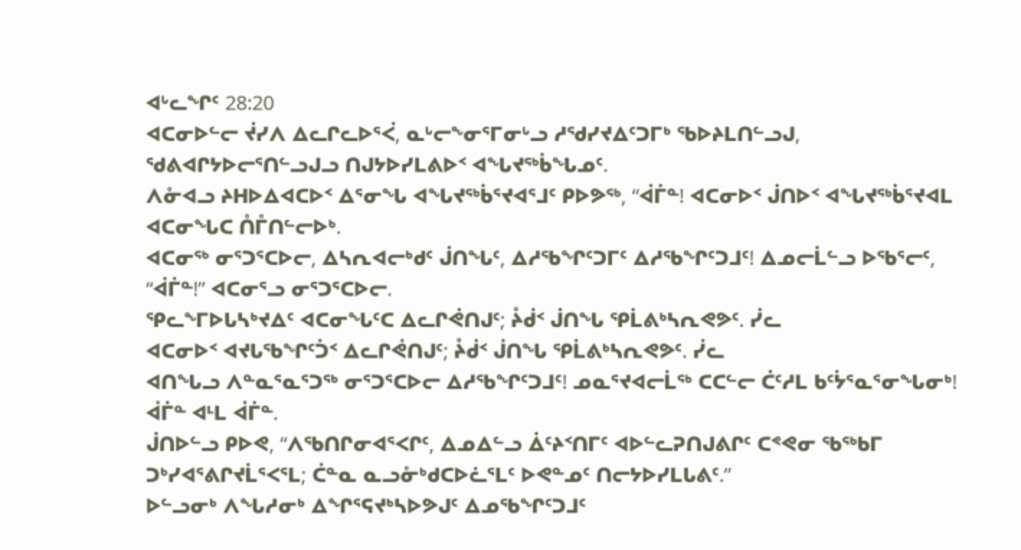ᐊᒡᓚᖏᑦ 28:20
ᐊᑕᓂᐅᓪᓕ ᔫᓯᐱ ᐃᓚᒋᓚᐅᕐᐹ, ᓇᒡᓕᖕᓂᕐᒥᓂᒡᓗ ᓱᖁᓯᔪᐃᑦᑐᒥᒃ ᖃᐅᔨᒪᑎᓪᓗᒍ, ᖁᕕᐊᒋᔭᐅᓕᕐᑎᓪᓗᒍᓗ ᑎᒍᔭᐅᓯᒪᕕᐅᑉ ᐊᖓᔪᖅᑳᖓᓄᑦ.
ᐱᓁᐊᓗ ᔨᕼᐅᐃᐊᑕᐅᑉ ᐃᕐᓂᖓ ᐊᖓᔪᖅᑳᕐᔪᐊᕐᒧᑦ ᑭᐅᕗᖅ, “ᐋᒦᓐ! ᐊᑕᓂᐅᑉ ᒎᑎᐅᑉ ᐊᖓᔪᖅᑳᕐᔪᐊᒪ ᐊᑕᓂᖓᑕ ᑍᒤᑎᓪᓕᐅᒃ.
ᐊᑕᓂᖅ ᓂᕐᑐᕐᑕᐅᓕ, ᐃᓴᕆᐊᓕᒃᑯᑦ ᒎᑎᖓᑦ, ᐃᓱᖃᖏᑦᑐᒥᑦ ᐃᓱᖃᖏᑦᑐᒧᑦ! ᐃᓄᓕᒫᓪᓗ ᐅᖃᕐᓕᑦ, “ᐋᒦᓐ!” ᐊᑕᓂᕐᓗ ᓂᕐᑐᕐᑕᐅᓕ.
ᕿᓚᖕᒥᐅᒐᓴᒃᔪᐃᑦ ᐊᑕᓂᖓᑦᑕ ᐃᓚᒋᕚᑎᒍᑦ; ᔧᑰᑉ ᒎᑎᖓ ᕿᒫᕕᒃᓴᕆᕙᕗᑦ. ᓰᓚ
ᐊᑕᓂᐅᑉ ᐊᔪᒐᖃᖏᑦᑑᑉ ᐃᓚᒋᕚᑎᒍᑦ; ᔧᑰᑉ ᒎᑎᖓ ᕿᒫᕕᒃᓴᕆᕙᕗᑦ. ᓰᓚ
ᐊᑎᖓᓗ ᐱᓐᓇᕐᓇᕐᑐᖅ ᓂᕐᑐᕐᑕᐅᓕ ᐃᓱᖃᖏᑦᑐᒧᑦ! ᓄᓇᕐᔪᐊᓕᒫᖅ ᑕᑕᓪᓕ ᑖᑦᓱᒪ ᑲᑦᔮᕐᓇᕐᓂᖓᓂᒃ! ᐋᒦᓐ ᐊᒻᒪ ᐋᒦᓐ.
ᒎᑎᐅᓪᓗ ᑭᐅᕙ, “ᐱᖃᑎᒋᓂᐊᕐᐸᒋᑦ, ᐃᓄᐃᓪᓗ ᐄᑦᔨᑉᑎᒥᑦ ᐊᐅᓪᓚᕈᑎᒍᕕᒋᑦ ᑕᕝᕙᓂ ᖃᖅᑲᒥ ᑐᒃᓯᐊᕐᕕᒋᔪᒫᕐᐸᕐᒪ; ᑖᓐᓇ ᓇᓗᓁᒃᑯᑕᐅᓛᕐᒪᑦ ᐅᕙᓐᓄᑦ ᑎᓕᔭᐅᓯᒪᒐᕕᑦ.”
ᐅᓪᓗᓂᒃ ᐱᖓᓱᓂᒃ ᐃᖏᕐᕋᔪᒃᓴᐅᕗᒍᑦ ᐃᓄᖃᖏᑦᑐᒧᑦ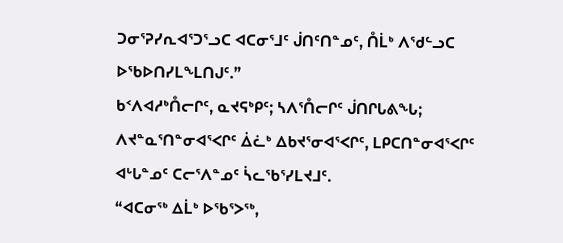ᑐᓂᕐᕈᓯᕆᐊᕐᑐᕐᓗᑕ ᐊᑕᓂᕐᒧᑦ ᒎᑎᑦᑎᓐᓄᑦ, ᑍᒫᒃ ᐱᖁᓪᓗᑕ ᐅᖃᐅᑎᓯᒪᖕᒪᑎᒍᑦ.”
ᑲᑉᐱᐊᓱᒃᑍᓕᒋᑦ, ᓇᔪᕋᒃᑭᑦ; ᓴᐱᕐᑍᓕᒋᑦ ᒎᑎᒋᒐᕕᖓ; ᐱᔪᓐᓇᕐᑎᓐᓂᐊᕐᐸᒋᑦ ᐄᓛᒃ ᐃᑲᔪᕐᓂᐊᕐᐸᒋᑦ, ᒪᑭᑕᑎᓐᓂᐊᕐᐸᒋᑦ ᐊᒡᒐᓐᓄᑦ ᑕᓕᕐᐱᓐᓄᑦ ᓵᓚᖃᕐᓯᒪᔪᒧᑦ.
“ᐊᑕᓂᖅ ᐃᒫᒃ ᐅᖃᕐᐳᖅ,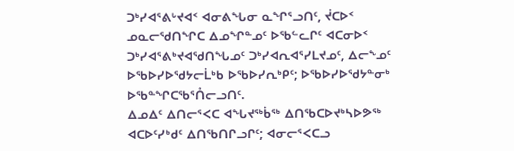ᑐᒃᓯᐊᕐᕕᒡᔪᐊᑉ ᐊᓂᕕᖓᓂ ᓇᖏᕐᓗᑎᑦ, ᔫᑕᐅᑉ ᓄᓇᓕᖁᑎᖏᑕ ᐃᓄᖏᓐᓄᑦ ᐅᖃᓪᓚᒋᑦ ᐊᑕᓂᐅᑉ ᑐᒃᓯᐊᕐᕕᒃᔪᐊᖁᑎᖓᓄᑦ ᑐᒃᓯᐊᕆᐊᕐᓯᒪᔪᓄᑦ, ᐃᓕᖕᓄᑦ ᐅᖃᐅᓯᐅᖁᔭᓕᒫᒃᑲ ᐅᖃᐅᓯᕆᒃᑭᑦ; ᐅᖃᐅᓯᐅᖁᔭᓐᓂᒃ ᐅᖃᓐᖏᑕᖃᕐᑍᓕᓗᑎᑦ.
ᐃᓄᐃᑦ ᐃᑎᓕᕐᐸᑕ ᐊᖓᔪᖅᑳᖅ ᐃᑎᖃᑕᐅᔪᒃᓴᐅᕗᖅ ᐊᑕᐅᑦᓯᒃᑯᑦ ᐃᑎᖃᑎᒋᓗᒋᑦ; ᐊᓂᓕᕐᐸᑕᓗ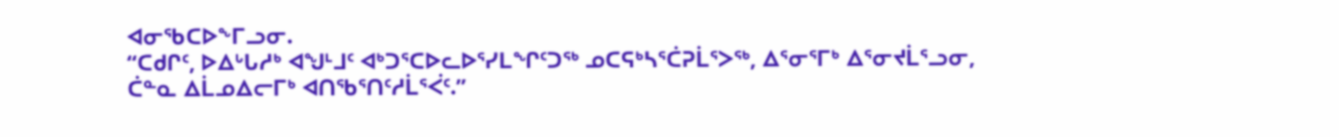ᐊᓂᖃᑕᐅᖕᒥᓗᓂ.
“ᑕᑯᒋᑦ, ᐅᐃᒡᒐᓱᒃ ᐊᖑᒻᒧᑦ ᐊᒃᑐᕐᑕᐅᓚᐅᕐᓯᒪᖏᑦᑐᖅ ᓄᑕᕋᒃᓴᕐᑖᕈᒫᕐᐳᖅ, ᐃᕐᓂᕐᒥᒃ ᐃᕐᓂᔪᒫᕐᓗᓂ, ᑖᓐᓇ ᐃᒫᓄᐃᓕᒥᒃ ᐊᑎᖃᕐᑎᑦᓱᒫᕐᐹᑦ.”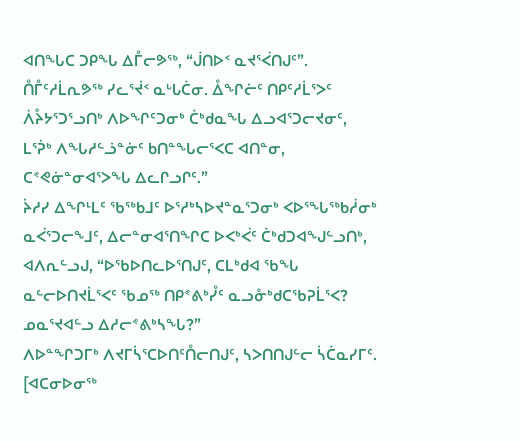ᐊᑎᖓᑕ ᑐᑭᖓ ᐃᒤᓕᕗᖅ, “ᒎᑎᐅᑉ ᓇᔪᕐᐹᑎᒍᑦ”.
ᑍᒤᑦᓱᒫᕆᕗᖅ ᓯᓚᕐᔫᑉ ᓇᒡᒐᑖᓂ. ᐂᖏᓖᑦ ᑎᑭᑦᓱᒫᕐᐳᑦ ᐲᔧᔭᕐᑐᕐᓗᑎᒃ ᐱᐅᖏᑦᑐᓂᒃ ᑖᒃᑯᓇᖓ ᐃᓗᐊᕐᑐᓕᔪᓂᑦ,
ᒪᕐᕉᒃ ᐱᖓᓱᓪᓘᓐᓃᑦ ᑲᑎᓐᖓᓕᕐᐸᑕ ᐊᑎᓐᓂ, ᑕᕝᕙᓃᓐᓂᐊᕐᐳᖓ ᐃᓚᒋᓗᒋᑦ.”
ᔩᓱᓯ ᐃᖏᒻᒪᑦ ᖃᖅᑲᒧᑦ ᐅᕐᓱᒃᓴᐅᔪᓐᓇᕐᑐᓂᒃ ᐸᐅᕐᖓᖅᑲᓲᓂᒃ ᓇᐹᕐᑐᓕᖕᒧᑦ, ᐃᓕᓐᓂᐊᕐᑎᖏᑕ ᐅᐸᒃᐹᑦ ᑖᒃᑯᑐᐊᖑᓪᓗᑎᒃ, ᐊᐱᕆᓪᓗᒍ, “ᐅᖃᐅᑎᓚᐅᕐᑎᒍᑦ, ᑕᒪᒃᑯᐊ ᖃᖓ ᓇᓪᓕᐅᑎᔪᒫᕐᐸᑦ ᖃᓄᖅ ᑎᑭᕝᕕᒃᓮᑦ ᓇᓗᓁᒃᑯᑕᖃᕈᒫᕐᐸ? ᓄᓇᕐᔪᐊᓪᓗ ᐃᓱᓕᕝᕕᒃᓴᖓ?”
ᐱᐅᓐᖏᑐᒥᒃ ᐱᔪᒥᓵᕐᑕᐅᑎᑦᑍᓕᑎᒍᑦ, ᓴᐳᑎᑎᒍᓪᓕ ᓵᑖᓇᓯᒥᑦ. [ᐊᑕᓂᐅᓂᖅ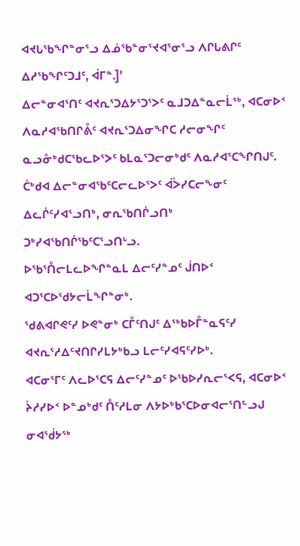ᐊᔪᒐᖃᖏᓐᓂᕐᓗ ᐃᓅᖃᓐᓂᕐᔪᐊᕐᓂᕐᓗ ᐱᒋᒐᕕᒋᑦ ᐃᓱᖃᖏᑦᑐᒧᑦ, ᐋᒥᓐ.]’
ᐃᓕᓐᓂᐊᕐᑎᑦ ᐊᔪᕆᕐᑐᐃᔭᕐᑐᕐᐳᑦ ᓇᒧᑐᐃᓐᓇᓕᒫᖅ, ᐊᑕᓂᐅᑉ ᐱᓇᓱᐊᖃᑎᒋᕔᑦ ᐊᔪᕆᕐᑐᐃᓂᖏᑕ ᓱᓕᓂᖏᑦ ᓇᓗᓁᒃᑯᑕᖃᓚᐅᕐᐳᑦ ᑲᒪᓇᕐᑐᓕᓂᒃᑯᑦ ᐱᓇᓱᐊᕐᑕᖏᑎᒍᑦ.
ᑖᒃᑯᐊ ᐃᓕᓐᓂᐊᖃᑦᑕᓕᓚᐅᕐᐳᑦ ᐋᐴᓯᑕᓕᖕᓂᑦ ᐃᓚᒌᑦᓯᐊᕐᓗᑎᒃ, ᓂᕆᖃᑎᒌᓗᑎᒃ ᑐᒃᓯᐊᖃᑎᒌᖃᑦᑕᕐᓗᑎᒡᓗ.
ᐅᖃᕐᑍᓕᒪᓚᐅᖏᓐᓇᒪ ᐃᓕᑦᓯᓐᓄᑦ ᒎᑎᐅᑉ ᐊᑐᕐᑕᐅᖁᔭᓕᒫᖏᓐᓂᒃ.
ᖁᕕᐊᒋᕙᑦᓯ ᐅᕙᓐᓂᒃ ᑕᒤᑦᑎᒍᑦ ᐃᖅᑲᐅᒤᓐᓇᕋᑦᓯ ᐊᔪᕆᕐᓱᐃᑦᔪᑎᒋᓯᒪᔭᒃᑲᓗ ᒪᓕᑦᓯᐊᕋᑦᓯᐅᒃ.
ᐊᑕᓂᕐᒥᑦ ᐱᓚᐅᕐᑕᕋ ᐃᓕᑦᓯᓐᓄᑦ ᐅᖃᐅᓯᕆᓕᕐᐸᕋ, ᐊᑕᓂᐅᑉ ᔩᓱᓯᐅᑉ ᐅᓐᓄᒃᑯᑦ ᑍᑦᓱᒪᓂ ᐱᔭᐅᒃᑲᕐᑕᐅᓂᐊᓕᕐᑎᓪᓗᒍ ᓂᐊᖂᔭᖅ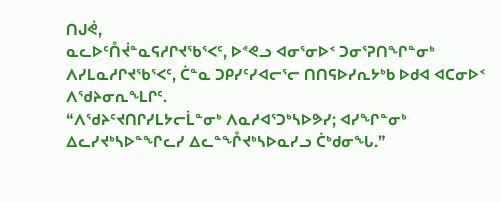ᑎᒍᕚ,
ᓇᓚᐅᑦᑍᔫᓐᓇᕋᓱᒋᔪᖃᕐᐸᑦ, ᐅᕝᕙᓗ ᐊᓂᕐᓂᐅᑉ ᑐᓂᕐᕈᑎᖏᓐᓂᒃ ᐱᓯᒪᓇᓱᒋᔪᖃᕐᐸᑦ, ᑖᓐᓇ ᑐᑭᓯᑦᓯᐊᓕᕐᓕ ᑎᑎᕋᐅᓯᕆᔭᒃᑲ ᐅᑯᐊ ᐊᑕᓂᐅᑉ ᐱᖁᔨᓂᕆᖕᒪᒋᑦ.
“ᐱᖁᔨᑦᔪᑎᒋᓯᒪᔭᓕᒫᓐᓂᒃ ᐱᓇᓱᐊᕐᑐᒃᓴᐅᕗᓯ; ᐊᓯᖏᓐᓂᒃ ᐃᓚᓯᔪᒃᓴᐅᓐᖏᓚᓯ ᐃᓚᓐᖎᔪᒃᓴᐅᓇᓯᓗ ᑖᒃᑯᓂᖓ.”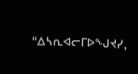“ᐃᓴᕆᐊᓕᒥᐅᖑᔪᓯ,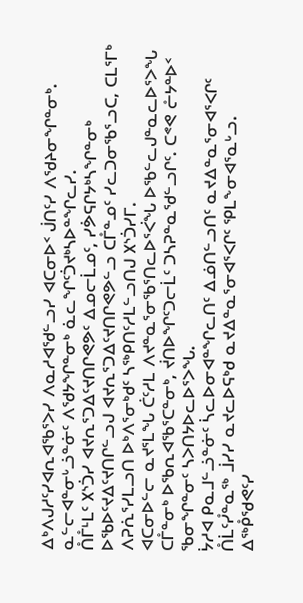ᐃᒃᐱᒍᓱᑦᓯᐊᕆᐊᖃᕐᐳᓯ ᐱᓇᓱᐊᖁᓪᓗᓯ ᐊᑕᓂᐅᑉ ᒎᑎᑦᓯ ᐱᖁᔨᓂᖏᓐᓂᒃ. ᓇᓪᓕᐊᓐᓂᒡᓘᓐᓃᑦ ᐱᖁᔭᖏᓐᓂᒃ ᓈᓚᖏᑦᑑᔪᒃᓴᐅᓐᖏᓚᓯ.
ᑍᒤᒻᒪᑦ ᙭ᔅᑑᓯ ᐊᔪᕆᕐᑐᐃᑦᔪᑎᒋᕙᕗᑦ ᐃᓄᓕᒫᓄᑦ, ᓯᕘᕋᒋᔭᒃᓴᖏᓐᓂᒃ ᐅᖃᐅᑦᔪᐃᑦᔪᑎᒋᓪᓗᒍ ᐊᔪᕆᕐᑐᐃᑦᔪᑎᒋᕙᕗᓪᓗ ᑕᒤᓐᓄᑦ ᓯᓚᑐᓂᖃᕐᓗᑕ, ᑕᒪᕐᒥᒃ ᐱᕈᕇᕐᓯᒪᓗᑎ ᐅᒃᐱᕐᓂᒃᑯᑦ ᓴᖅᑭᑎᑦᓱᒪᓪᓗᑎᒍ ᙭ᔅᑑᓯᒥ.
ᐊᑕᓂᐅᓪᓕ ᓇᔪᕐᒪᖓ ᑖᑦᓱᒪ ᐱᔪᓐᓇᕐᓂᖃᕐᑎᓚᐅᕐᐹᖓ ᐅᖃᓪᓚᒍᓐᓇᓚᐅᕐᐳᖓ ᑕᒤᓐᓂᒃ ᐅᖃᕆᐊᖃᕐᑕᓐᓂᒃ, ᔫᑎᐅᖏᑦᑐᓕᒫᑦ ᑐᓴᕈᓐᓇᖁᓪᓗᒋᑦ. ᑕᕝᕙ ᓔᔭᓐᐅᑉ ᖃᓂᖏᓐᓂᑦ ᓴᐳᑎᔭᐅᓚᐅᕐᐳᖓ.
ᔮᓱᐊ ᑭᓇᒧᓪᓘᓐᓃᑦ ᓵᓚᐅᓂᐊᓐᖏᓚᑎᑦ ᐃᓅᑎᓪᓗᑎᑦ ᓇᔪᐃᓐᓇᕐᓂᐊᕐᐸᒋᑦ ᑍᒫᑦᓮᓐᓇᖅ ᒨᓯᓯ ᓇᔪᓚᐅᕋᒃᑯ ᓇᔪᐃᓐᓇᕐᓂᐊᕐᐸᒋᑦ ᕿᒪᖕᓂᐊᕐᓇᒡᓗ.
ᐃᖅᑬᖁᕙᑦᓯ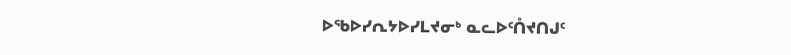ᐅᖃᐅᓯᕆᔭᐅᓯᒪᔪᓂᒃ ᓇᓚᐅᑦᑍᔪᑎᒍᑦ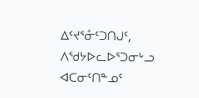ᐃᑦᔪᕐᓁᑦᑐᑎᒍᑦ, ᐱᖁᔭᐅᓚᐅᕐᑐᓂᒡᓗ ᐊᑕᓂᑦᑎᓐᓄᑦ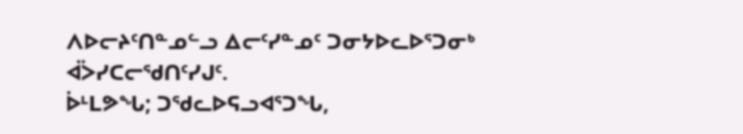ᐱᐅᓕᔨᑦᑎᓐᓄᓪᓗ ᐃᓕᑦᓯᓐᓄᑦ ᑐᓂᔭᐅᓚᐅᕐᑐᓂᒃ ᐋᐴᓯᑕᓕᖁᑎᑦᓯᒍᑦ.
ᐆᒻᒪᕗᖓ; ᑐᖁᓚᐅᕋᓗᐊᕐᑐᖓ,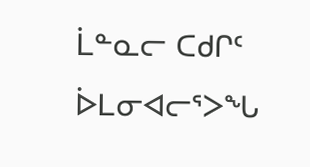ᒫᓐᓇᓕ ᑕᑯᒋᑦ ᐆᒪᓂᐊᓕᕐᐳᖓ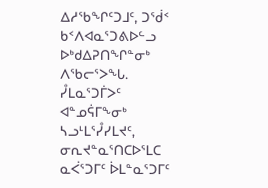ᐃᓱᖃᖏᑦᑐᒧᑦ, ᑐᖂᑉ ᑲᑉᐱᐊᓇᕐᑐᕕᐅᓪᓗ ᐅᒃᑯᐃᕈᑎᖏᓐᓂᒃ ᐱᖃᓕᕐᐳᖓ.
ᓮᒪᓇᕐᑐᒦᐳᑦ ᐊᓐᓄᕌᒥᖕᓂᒃ ᓴᓗᒻᒪᕐᓮᓯᒪᔪᑦ, ᓂᕆᔪᓐᓇᕐᑎᑕᐅᕐᒪᑕ ᓇᐹᕐᑐᒥᑦ ᐆᒪᓐᓇᕐᑐᒥᑦ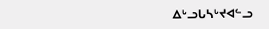ᐃᒡᓗᒐᓴᒡᔪᐊᓪᓗ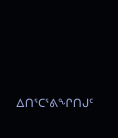ᐃᑎᕐᑕᕐᕕᖏᑎᒍᑦ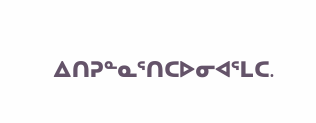ᐃᑎᕈᓐᓇᕐᑎᑕᐅᓂᐊᕐᒪᑕ.